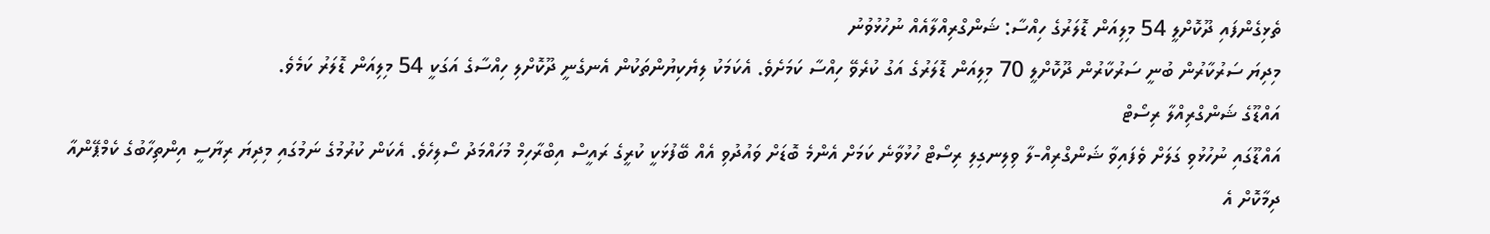ތެޅިގެންފައި ދޫކޮށްލީ 54 މިލިއަން ޑޮލަރުގެ ހިއްސާ: ޝަންގްރިއްލާއެއް ނުހުޅުވުނު
މިދިޔަ ސަރުކާރުން ބުނީ ސަރުކާރުން ދޫކޮށްލީ 70 މިލިއަން ޑޮލަރުގެ އަގު ކުރެވޭ ހިއްސާ ކަމަށެވެ. އެކަމަކު ލިޔެކިޔުންތަކުން އެނގެނީ ދޫކޮށްލި ހިއްސާގެ އަގަކީ 54 މިލިއަން ޑޮލަރު ކަމެވެ.
އައްޑޫގެ ޝަންގްރިއްލާ ރިސޯޓް
އައްޑޫގައި ނުހުޅުވި ގަލަށް ވެފައިވާ ޝަންގްރިއް-ލާ ވިލިނގިލި ރިސޯޓް ހުޅުވާނެ ކަމަށް އެންމެ ބޮޑަށް ވައުދުވި އެއް ބޭފުޅަކީ ކުރީގެ ރައީސް އިބްރާހިމް މުހައްމަދު ސޯލިހެވެ. އެކަން ކުރުމުގެ ނަމުގައި މިދިޔަ ރިޔާސީ އިންތިހާބުގެ ކެމްޕޭންއާ ދިމާކޮށް އެ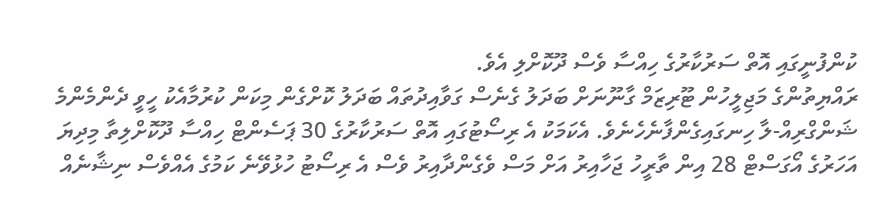ކުންފުނީގައި އޮތް ސަރުކާރުގެ ހިއްސާ ވެސް ދޫކޮށްލި އެވެ.
ރައްޔިތުންގެ މަޖިލީހުން ޓޫރިޒަމް ގާނޫނަށް ބަދަލު ގެނެސް ގަވާއިދުތައް ބަދަލު ކޮށްގެން މިކަން ކުރުމާއެކު ހީވީ ދެންމެންމެ ޝަންގްރިއް-ލާ ހިނގައިގެންފާނެހެނެވެ. އެކަމަކު އެ ރިސޯޓުގައި އޮތް ސަރުކާރުގެ 30 ޕަސެންޓް ހިއްސާ ދޫކޮށްލިތާ މިދިޔަ އަހަރުގެ އޯގަސްޓް 28 އިން ތާރީހު ޖަހާއިރު އަށް މަސް ވެގެންދާއިރު ވެސް އެ ރިސޯޓު ހުޅުވޭނެ ކަމުގެ އެއްވެސް ނިޝާނެއް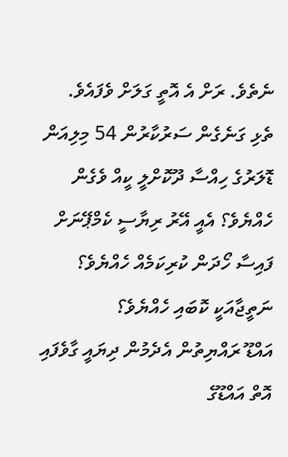ނެތެވެ. ރަށް އެ އޮތީ ގަލަށް ވެފައެވެ.
ތެޅި ގަނެގެން ސަރުކާރުން 54 މިލިއަން ޑޮލަރުގެ ހިއްސާ ދޫކޮށްލީ ކީއް ވެގެން ހެއްޔެވެ؟ އެއީ އޭރު ރިޔާސީ ކެމްޕޭނަށް ފައިސާ ހޯދަން ކުރިކަމެއް ހެއްޔެވެ؟ ނަތީޖާއަކީ ކޮބައި ހެއްޔެވެ؟
އައްޑޫ ރައްޔިތުން އެދެމުން ދިޔައީ ގާވެފައި އޮތް އައްޑޫގެ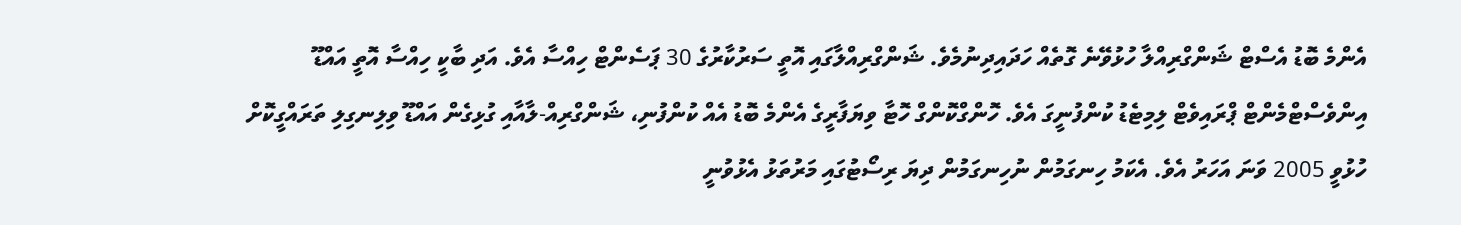އެންމެ ބޮޑު އެސްޓް ޝަންގްރިއްލާ ހުޅުވޭނެ ގޮތެއް ހަދައިދިނުމެވެ. ޝަންގްރިއްލާގައި އޮތީ ސަރުކާރުގެ 30 ޕަސެންޓް ހިއްސާ އެވެ. އަދި ބާކީ ހިއްސާ އޮތީ އައްޑޫ އިންވެސްޓްމެންޓް ޕްރައިވެޓް ލިމިޓެޑު ކުންފުނީގަ އެވެ. ހޮންގްކޮންގް ހޮޓާ ވިޔަފާރީގެ އެންމެ ބޮޑު އެއް ކުންފުނި، ޝަންގްރިއް-ލާއާއި ގުޅިގެން އައްޑޫ ވިލިނގިލި ތަރައްގީކޮށް ހުޅުވީ 2005 ވަނަ އަހަރު އެވެ. އެކަމު ހިނގަމުން ނުހިނގަމުން ދިޔަ ރިސޯޓުގައި މަރުތަޅު އެޅުވުނީ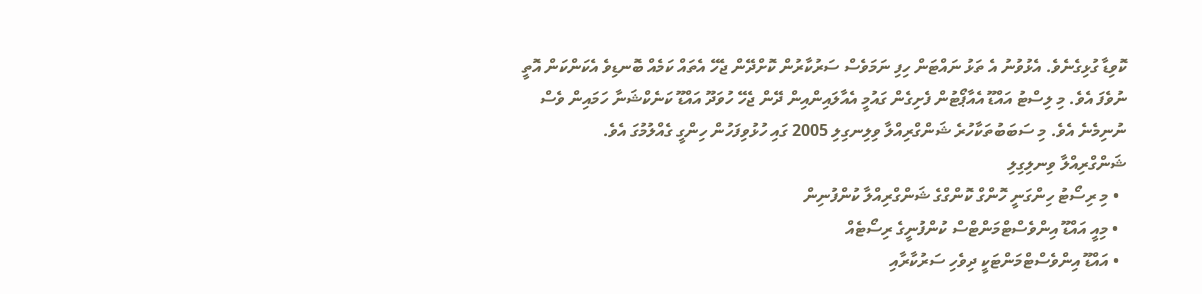ކޮވިޑާ ގުޅިގެނެވެ. އެޅުވުނު އެ ތަޅު ނައްޓަން ހިފި ނަމަވެސް ސަރުކާރުން ކޮށްދޭން ޖެހޭ އެތައް ކަމެއް ބޮނޑިވެ އެކަންކަން އޮތީ ނުވެފަ އެވެ. މި ލިސްޓު އައްޑޫ އެއާޕޯޓުން ފެށިގެން ގައުމީ އެއާލައިންއިން ދޭން ޖެހޭ ހުވަދޫ އައްޑޫ ކަނެކްޝަނާ ހަމައިން ވެސް ނުނިމެނެ އެވެ. މި ސަބަބުތަކާހުރެ ޝަންގްރިއްލާ ވިލިނގިލި 2005 ގައި ހުޅުވިފަހުން ހިންގީ ގެއްލުމުގަ އެވެ.
ޝަންގްރިއްލާ ވިނލިގިލި
  • މި ރިސޯޓު ހިންގަނީ ހޮންގް ކޮންގްގެ ޝަންގްރިއްލާ ކުންފުނިން
  • މިއީ އައްޑޫ އިންވެސްޓްމަންޓްސް ކުންފުނީގެ ރިސޯޓެއް
  • އައްޑޫ އިންވެސްޓްމަންޓަކީ ދިވެހި ސަރުކާރާއި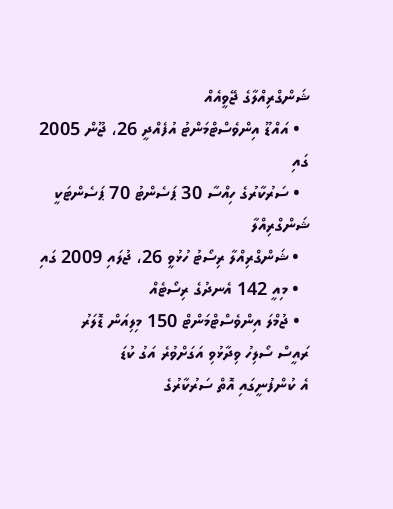ޝަންގްރިއްލާގެ ޖޭވީއެއް
  • އައްޑޫ އިންވެސްޓްމަންޓު އުފެއްދީ 26، ޖޫން 2005 ގައި
  • ސަރުކާރުގެ ހިއްސާ 30 ޕަސެންޓު 70 ޕަސެންޓަކީ ޝަންގްރިއްލާ
  • ޝަންގްރިއްލާ ރިސޯޓު ހުޅުވީ 26، ޖުލައި 2009 ގައި
  • މިއީ 142 އެނދުގެ ރިސޯޓެއް
  • ޖުމްލަ އިންވެސްޓްމަންޓް 150 މިލިއަން ޑޮލަރު
ރައީސް ސޯލިހު ވިދާޅުވި އަގަށްވުރެ އަގު ކުޑަ
އެ ކުންފުނީގައި އޮތް ސަރުކާރުގެ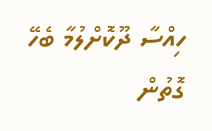ހިއްސާ ދޫކޮށްލުމާ ބެހޭ ގޮތުން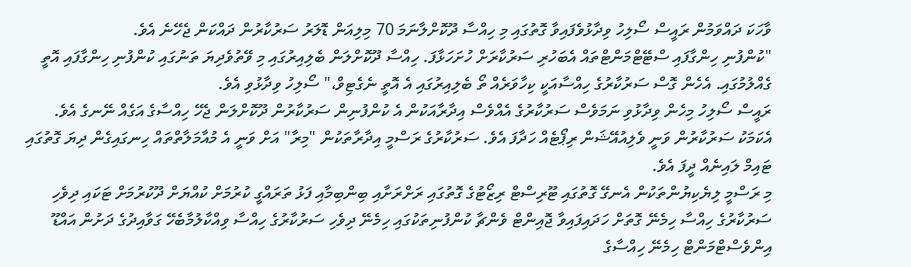ވާހަކަ ދައްވަމުން ރައީސް ސޯލިހު ވިދާޅުވެފައިވާ ގޮތުގައި މި ހިއްސާ ދޫކޮށްލާނަމަ 70 މިލިއަން ޑޮލަރު ސަރުކާރުން ދައްކަން ޖެހޭނެ އެވެ.
"ކުންފުނި ހިންގާފައި ސްޓޭޓްމަންޓްތައް އެބަހުރި ސަރުކާރަށް ހުށަހަޅާފަ. ހިއްސާ ދޫކޮށްލަން ބެލިއިރުގައި މި ވޭތުވެދިޔަ ތަނުގައި ކުންފުނި ހިންގާފައި އޮތީ ގެއްލުމުގައި. އެހެން ގޮސް ސަރުކާރުގެ ހިއްސާއަކީ ކިހާވަރެއް ތޯ ބެލިއިރުގައި އެ އޮތީ ނެގެޓިވް،" ސޯލިހު ވިދާޅުވި އެވެ.
ރައީސް ސޯލިހު މިހެން ވިދާޅުވި ނަމަވެސް ސަރުކާރުގެ އެއްވެސް އިދާރާއަކުން އެ ކުންފުނިން ސަރުކާރުން ދޫކޮށްލަން ޖެހޭ ހިއްސާގެ އަގެއް ނޭނގެ އެވެ. އެކަމަކު ސަރުކާރުން ވަނީ ވެލިއުއޭޝަން ރިޕޯޓެއް ހަދާފަ އެވެ. ސަރުކާރުގެ ރަސްމީ އިދާރާތަކުން "މިރާ" އަށް ވަނީ އެ މުއާމަލާތްތައް ހިނގައިގެން ދިޔަ ގޮތުގައި ޓައިމް ލައިނެއް ދީފަ އެވެ.
މި ރަސްމީ ލިޔެކިޔުންތަކުން އެނގޭ ގޮތުގައި ޓޫރިސްޓް ރިޒޯޓުގެ ގޮތުގައި ރަށްރަށާއި ބިންބިމާއި ފަޅު ތަރައްގީ ކުރުމަށް ކުއްޔަށް ދޫކުރުމަށް ޓަކައި ދިވެހި ސަރުކާރުގެ ހިއްސާ ހިމެނޭ ގޮތަށް ހަދައިފައިވާ ޖޮއިންޓް ވެންޗާ ކުންފުނިތަކުގައި ހިމެނޭ ދިވެހި ސަރުކާރުގެ ހިއްސާ ވިއްކާލުމާބެހޭ ގަވާއިދުގެ ދަށުން އައްޑޫ އިންވެސްޓްމަންޓް ހިމެނޭ ހިއްސާގެ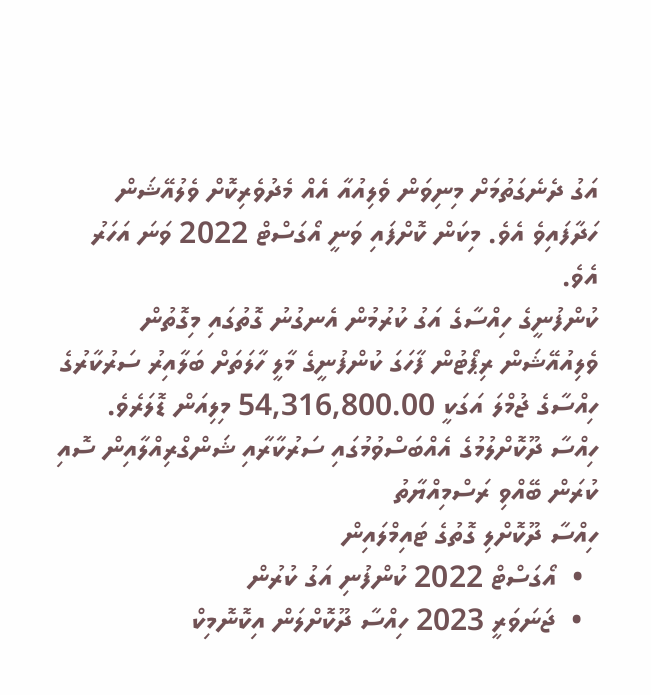އަގު ދެނެގަތުމަށް މިނިވަން ވެލިއުއާ އެއް މެދުވެރިކޮށް ވެލުއޭޝަން ހަދާފައިވެ އެވެ. މިކަން ކޮށްފައި ވަނީ އޯގަސްޓް 2022 ވަނަ އަހަރު އެވެ.
ކުންފުނީގެ ހިއްސާގެ އަގު ކުރުމުން އެނގުނު ގޮތުގައި މިގޮތުން ވެލިއުއޭޝަން ރިޕޯޓުން ފާހަގަ ކުންފުނީގެ މާލީ ހާލަތަށް ބަލާއިރު ސަރުކާރުގެ ހިއްސާގެ ޖުމްލަ އަގަކީ 54,316,800.00 މިލިއަން ޑޮލަރެވެ.
ހިއްސާ ދޫކޮށްލުމުގެ އެއްބަސްވުމުގައި ސަރުކާރާއި ޝަންގްރިއްލާއިން ސޮއި ކުރަން ބޭއްވި ރަސްމިއްޔާތު
ހިއްސާ ދޫކޮށްލި ގޮތުގެ ޓައިމްލައިން
  •  އޯގަސްޓް 2022 ކުންފުނި އަގު ކުރުން
  •  ޖަނަވަރީ 2023 ހިއްސާ ދޫކޮށްލަން އިކޮނޮމިކް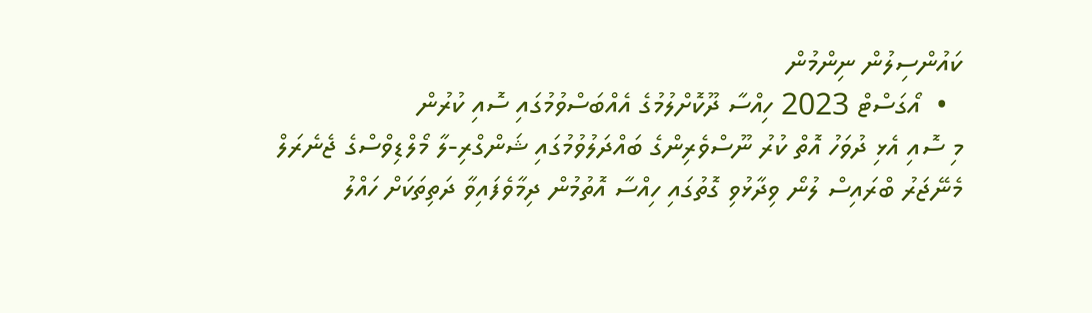ކައުންސިލުން ނިންމުން
  •  އޯގަސްޓް 2023 ހިއްސާ ދޫކޮށްލުމުގެ އެއްބަސްވުމުގައި ސޮއި ކުރުން
މި ސޮއި އެޅި ދުވަހު އޮތް ކުރު ނޫސްވެރިންގެ ބައްދަލުވުމުގައި ޝަންގްރި-ލާ މޯލްޑިވްސްގެ ޖެނެރަލް މެނޭޖަރު ބްރައިސް ލުނޯ ވިދާޅުވި ގޮތުގައި ހިއްސާ އޮތުމުން ދިމާވެފައިވާ ދަތިތަކަށް ހައްލު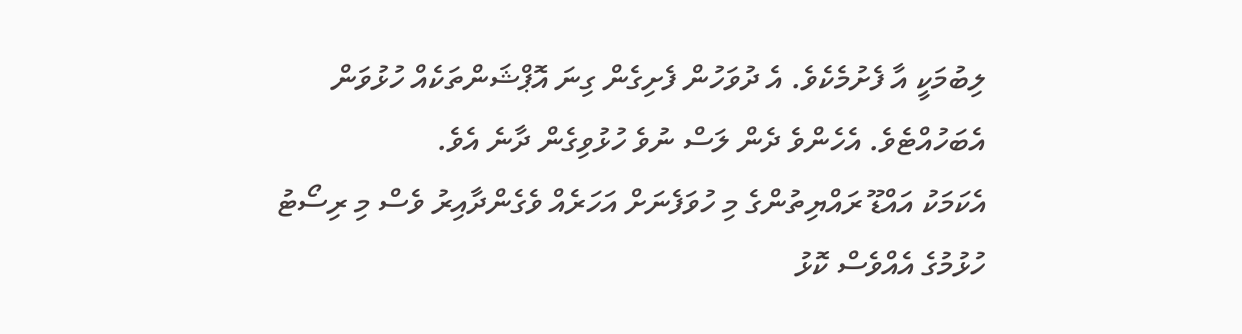ލިބުމަކީ އާ ފެށުމެކެވެ. އެ ދުވަހުން ފެށިގެން ގިނަ އޮޕްޝަންތަކެއް ހުޅުވަން އެބަހުއްޓެވެ. އެހެންވެ ދެން ލަސް ނުވެ ހުޅުވިގެން ދާނެ އެވެ.
އެކަމަކު އައްޑޫ ރައްޔިތުންގެ މި ހުވަފެނަށް އަހަރެއް ވެގެންދާއިރު ވެސް މި ރިސޯޓު ހުޅުމުގެ އެއްވެސް ކޮޅު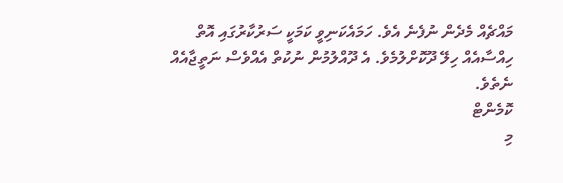މައްޗެއް މެދެން ނުފެނެ އެވެ. ހަމައެކަނިވީ ކަމަކީ ސަރުކާރުގައި އޮތް ހިއްސާއެއް ހިލޭ ދޫކޮށްލުމެވެ. އެ ދޫއްލުމުން ނުކުތް އެއްވެސް ނަތީޖާއެއް ނެތެވެ.
ކޮމެންޓް
މި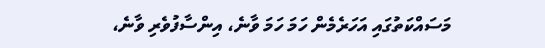މަސައްކަތުގައި އަހަރެމެން ހަމަ ހަމަ ވާނެ، އިންސާފުވެރި ވާނެ،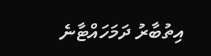އިތުބާރު ދަމަހައްޓާނެ